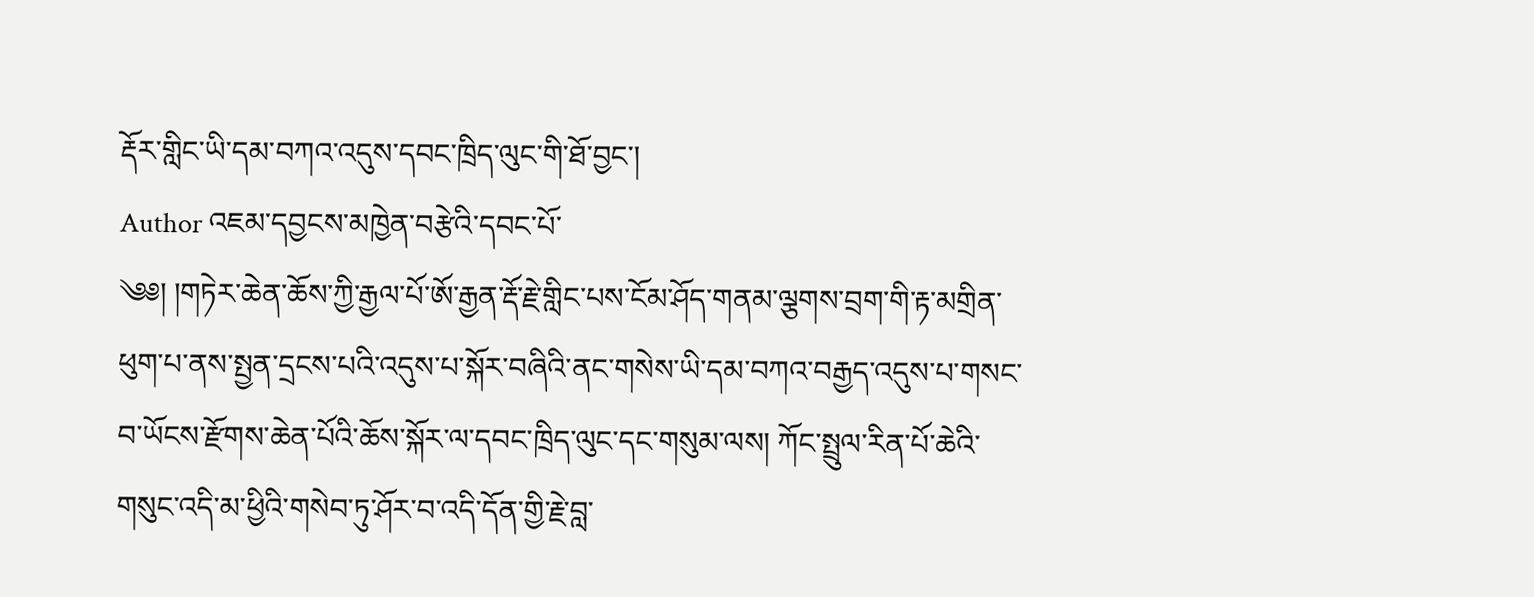རྡོར་གླིང་ཡི་དམ་བཀའ་འདུས་དབང་ཁྲིད་ལུང་གི་ཐོ་བྱང་།
Author འཇམ་དབྱངས་མཁྱེན་བརྩེའི་དབང་པོ་
༄༅། །གཏེར་ཆེན་ཆོས་ཀྱི་རྒྱལ་པོ་ཨོ་རྒྱན་རྡོ་རྗེ་གླིང་པས་ངོམ་ཤོད་གནམ་ལྕགས་བྲག་གི་རྟ་མགྲིན་ཕུག་པ་ནས་སྤྱན་དྲངས་པའི་འདུས་པ་སྐོར་བཞིའི་ནང་གསེས་ཡི་དམ་བཀའ་བརྒྱད་འདུས་པ་གསང་བ་ཡོངས་རྫོགས་ཆེན་པོའི་ཆོས་སྐོར་ལ་དབང་ཁྲིད་ལུང་དང་གསུམ་ལས། ཀོང་སྤྲུལ་རིན་པོ་ཆེའི་གསུང་འདི་མ་ཕྱིའི་གསེབ་ཏུ་ཤོར་བ་འདི་དོན་གྱི་རྗེ་བླ་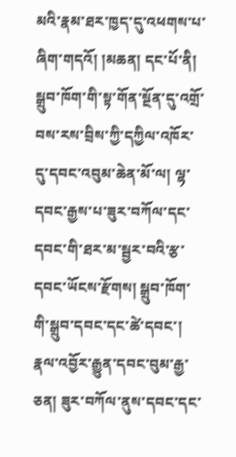མའི་རྣམ་ཐར་ཁྱད་དུ་འཕགས་པ་ཞིག་གདའོ། །མཆན། དང་པོ་ནི། སྒྲུབ་ཁོག་གི་སྟ་གོན་སྔོན་དུ་འགྲོ་བས་རས་བྲིས་ཀྱི་དཀྱིལ་འཁོར་དུ་དབང་འབུམ་ཆེན་མོ་ལ། ལྷ་དབང་རྒྱས་པ་ཟུར་བཀོལ་དང་དབང་གི་ཐར་མ་སྦྱར་བའི་རྩ་དབང་ཡོངས་རྫོགས། སྒྲུབ་ཁོག་གི་སྒྲུབ་དབང་དང་ཚེ་དབང་། རྣལ་འབྱོར་རྒྱུན་དབང་བུམ་རྒྱ་ཅན། ཟུར་བཀོལ་ནུས་དབང་དང་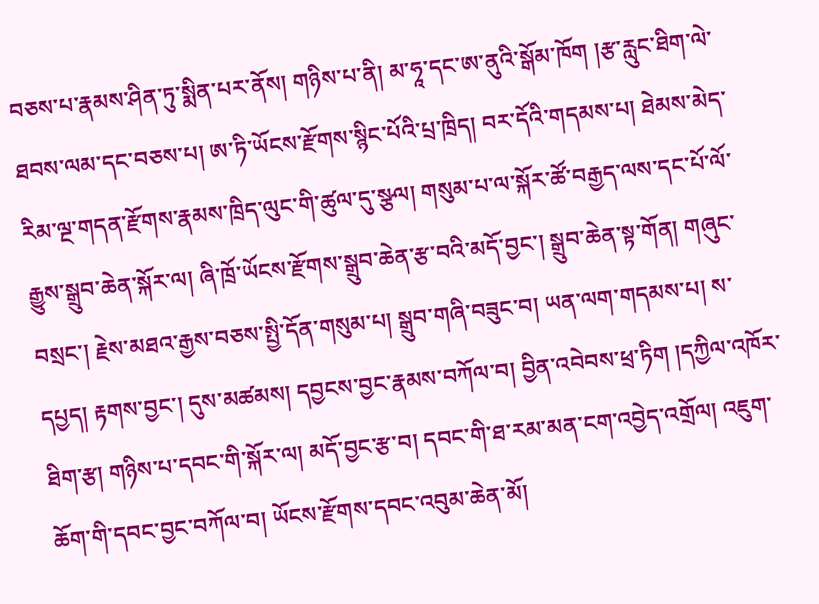བཅས་པ་རྣམས་ཤིན་ཏུ་སྨིན་པར་ནོས། གཉིས་པ་ནི། མ་ཧཱ་དང་ཨ་ནུའི་སྒོམ་ཁོག །རྩ་རླུང་ཐིག་ལེ་ཐབས་ལམ་དང་བཅས་པ། ཨ་ཏི་ཡོངས་རྫོགས་སྙིང་པོའི་པྲ་ཁྲིད། བར་དོའི་གདམས་པ། ཐེམས་མེད་རིམ་ལྔ་གདན་རྫོགས་རྣམས་ཁྲིད་ལུང་གི་ཚུལ་དུ་སྩལ། གསུམ་པ་ལ་སྐོར་ཚོ་བརྒྱད་ལས་དང་པོ་ལོ་རྒྱུས་སྒྲུབ་ཆེན་སྐོར་ལ། ཞི་ཁྲོ་ཡོངས་རྫོགས་སྒྲུབ་ཆེན་རྩ་བའི་མདོ་བྱང་། སྒྲུབ་ཆེན་སྟ་གོན། གཞུང་བསྲང་། རྗེས་མཐའ་རྒྱས་བཅས་སྤྱི་དོན་གསུམ་པ། སྒྲུབ་གཞི་བཟུང་བ། ཡན་ལག་གདམས་པ། ས་དཔྱད། རྟགས་བྱང་། དུས་མཚམས། དབྱངས་བྱང་རྣམས་བཀོལ་བ། བྱིན་འབེབས་ཕྲ་ཏིག །དཀྱིལ་འཁོར་ཐིག་རྩ། གཉིས་པ་དབང་གི་སྐོར་ལ། མདོ་བྱང་རྩ་བ། དབང་གི་ཐ་རམ་མན་ངག་འབྱེད་འགྲོལ། འཇུག་ཆོག་གི་དབང་བྱང་བཀོལ་བ། ཡོངས་རྫོགས་དབང་འབུམ་ཆེན་མོ།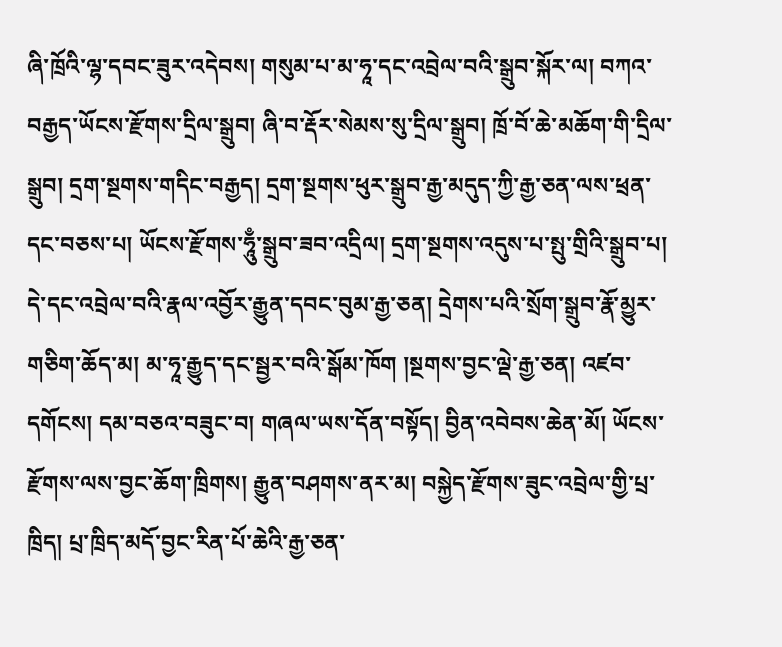ཞི་ཁྲོའི་ལྷ་དབང་ཟུར་འདེབས། གསུམ་པ་མ་ཧཱ་དང་འབྲེལ་བའི་སྒྲུབ་སྐོར་ལ། བཀའ་བརྒྱད་ཡོངས་རྫོགས་དྲིལ་སྒྲུབ། ཞི་བ་རྡོར་སེམས་སུ་དྲིལ་སྒྲུབ། ཁྲོ་བོ་ཆེ་མཆོག་གི་དྲིལ་སྒྲུབ། དྲག་སྔགས་གདིང་བརྒྱད། དྲག་སྔགས་ཕུར་སྒྲུབ་རྒྱ་མདུད་ཀྱི་རྒྱ་ཅན་ལས་ཕྲན་དང་བཅས་པ། ཡོངས་རྫོགས་ཧཱུྃ་སྒྲུབ་ཟབ་འདྲིལ། དྲག་སྔགས་འདུས་པ་སྤུ་གྲིའི་སྒྲུབ་པ། དེ་དང་འབྲེལ་བའི་རྣལ་འབྱོར་རྒྱུན་དབང་བུམ་རྒྱ་ཅན། དྲེགས་པའི་སྲོག་སྒྲུབ་རྣོ་མྱུར་གཅིག་ཆོད་མ། མ་ཧཱ་རྒྱུད་དང་སྦྱར་བའི་སྒོམ་ཁོག །སྔགས་བྱང་ལྡེ་རྒྱ་ཅན། འཛབ་དགོངས། དམ་བཅའ་བཟུང་བ། གཞལ་ཡས་དོན་བསྟོད། བྱིན་འབེབས་ཆེན་མོ། ཡོངས་རྫོགས་ལས་བྱང་ཆོག་ཁྲིགས། རྒྱུན་བཤགས་ནར་མ། བསྐྱེད་རྫོགས་ཟུང་འབྲེལ་གྱི་པྲ་ཁྲིད། པྲ་ཁྲིད་མདོ་བྱང་རིན་པོ་ཆེའི་རྒྱ་ཅན་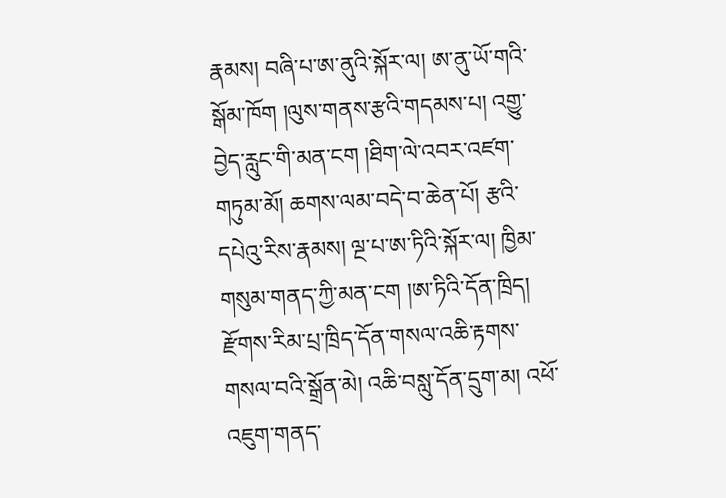རྣམས། བཞི་པ་ཨ་ནུའི་སྐོར་ལ། ཨ་ནུ་ཡོ་གའི་སྒོམ་ཁོག །ལུས་གནས་རྩའི་གདམས་པ། འགྱུ་བྱེད་རླུང་གི་མན་ངག །ཐིག་ལེ་འབར་འཛག་གཏུམ་མོ། ཆགས་ལམ་བདེ་བ་ཆེན་པོ། རྩའི་དཔེའུ་རིས་རྣམས། ལྔ་པ་ཨ་ཏིའི་སྐོར་ལ། ཁྱིམ་གསུམ་གནད་ཀྱི་མན་ངག །ཨ་ཏིའི་དོན་ཁྲིད། རྫོགས་རིམ་པྲ་ཁྲིད་དོན་གསལ་འཆི་རྟགས་གསལ་བའི་སྒྲོན་མེ། འཆི་བསླུ་དོན་དྲུག་མ། འཕོ་འཇུག་གནད་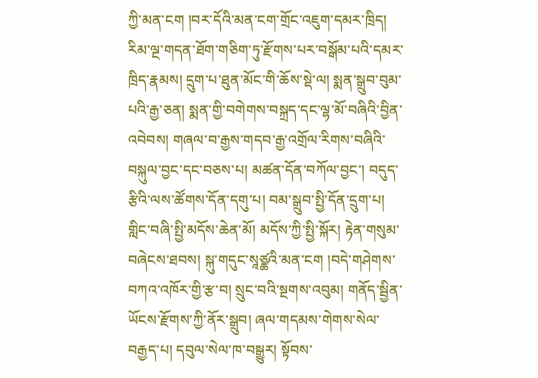ཀྱི་མན་ངག །བར་དོའི་མན་ངག་གྲོང་འཇུག་དམར་ཁྲིད། རིམ་ལྔ་གདན་ཐོག་གཅིག་ཏུ་རྫོགས་པར་བསྒོམ་པའི་དམར་ཁྲིད་རྣམས། དྲུག་པ་ཐུན་མོང་གི་ཆོས་སྡེ་ལ། སྨན་སྒྲུབ་བུམ་པའི་རྒྱ་ཅན། སྨན་གྱི་བགེགས་བསྐྲད་དང་ལྷ་མོ་བཞིའི་བྱིན་འབེབས། གཞལ་བ་རྒྱས་གདབ་རྒྱ་འགྲོལ་རིགས་བཞིའི་བསྐུལ་བྱང་དང་བཅས་པ། མཚན་དོན་བཀོལ་བྱང་། བདུད་རྩིའི་ལས་ཚོགས་དོན་དགུ་པ། བམ་སྒྲུབ་སྤྱི་དོན་དྲུག་པ། གླིང་བཞི་སྤྱི་མདོས་ཆེན་མོ། མདོས་ཀྱི་སྤྱི་སྐོར། རྟེན་གསུམ་བཞེངས་ཐབས། སྐུ་གདུང་སཱཙྪའི་མན་ངག །བདེ་གཤེགས་བཀའ་འཁོར་གྱི་རྩ་བ། སྲུང་བའི་སྔགས་འབུམ། གནོད་སྦྱིན་ཡོངས་རྫོགས་ཀྱི་ནོར་སྒྲུབ། ཞལ་གདམས་གེགས་སེལ་བརྒྱད་པ། དབུལ་སེལ་ཁ་བསྒྱུར། སྟོབས་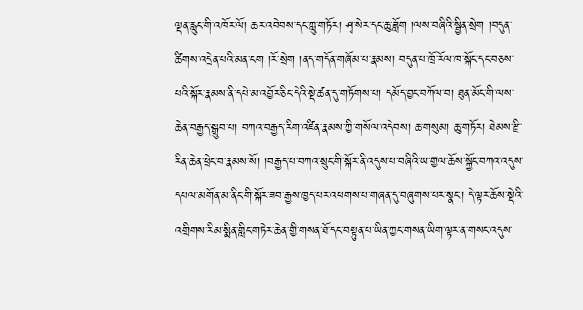ལྡན་རླུང་གི་འཁོར་ལོ། ཆར་འབེབས་དང་ཀླུ་གཏོར། ཤྭ་སེར་དང་ཆུ་ཟློག །ལས་བཞིའི་སྦྱིན་སྲེག །བདུན་ཚིགས་འདྲེན་པའི་མན་ངག །རོ་སྲེག །ནད་གདོན་གཞོམ་པ་རྣམས། བདུན་པ་ཁྲོ་རོལ་ཁ་སྐོང་དང་བཅས་པའི་སྐོར་རྣམས་ནི་དཔེ་མ་འབྱོར་ཅིང་དེའི་སྡེ་ཚན་དུ་གཏོགས་པ། དམོད་བྱང་བཀོལ་བ། ཐུན་མོང་གི་ལས་ཆེན་བརྒྱད་སྒྲུབ་པ། བཀའ་བརྒྱད་རིག་འཛིན་རྣམས་ཀྱི་གསོལ་འདེབས། ཆ་གསུམ། ཆུ་གཏོར། ཐེམས་རྫི་རིན་ཆེན་ཕྲེང་བ་རྣམས་སོ། །བརྒྱད་པ་བཀའ་སྲུང་གི་སྐོར་ནི་འདུས་པ་བཞིའི་ཡ་གྱལ་ཆོས་སྐྱོང་བཀའ་འདུས་དཔལ་མགོན་མ་ནིང་གི་སྐོར་ཟབ་རྒྱས་ཁྱད་པར་འཕགས་པ་གཞན་དུ་བཞུགས་པར་སྣང་། དེ་ལྟར་ཆོས་སྡེའི་འགྲིགས་རིམ་སྨིན་གླིང་གཏེར་ཆེན་གྱི་གསན་ཐོ་དང་བསྟུན་པ་ཡིན་ཀྱང་གསན་ཡིག་ལྟར་ན་གསང་འདུས་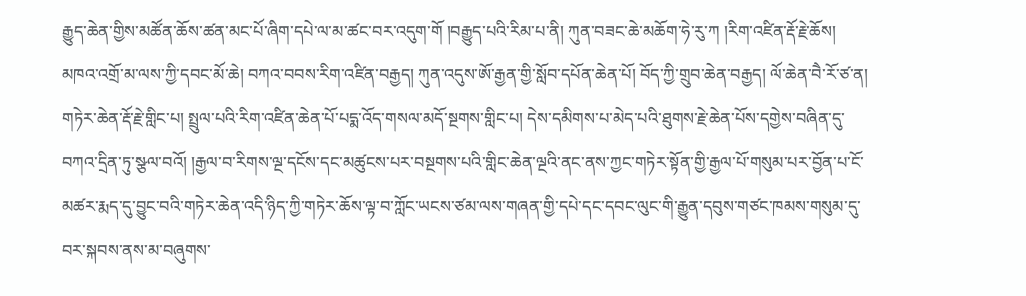རྒྱུད་ཆེན་གྱིས་མཚོན་ཆོས་ཚན་མང་པོ་ཞིག་དཔེ་ལ་མ་ཚང་བར་འདུག་གོ །བརྒྱུད་པའི་རིམ་པ་ནི། ཀུན་བཟང་ཆེ་མཆོག་ཧེ་རུ་ཀ །རིག་འཛིན་རྡོ་རྗེ་ཆོས། མཁའ་འགྲོ་མ་ལས་ཀྱི་དབང་མོ་ཆེ། བཀའ་བབས་རིག་འཛིན་བརྒྱད། ཀུན་འདུས་ཨོ་རྒྱན་གྱི་སློབ་དཔོན་ཆེན་པོ། བོད་ཀྱི་གྲུབ་ཆེན་བརྒྱད། ལོ་ཆེན་བཻ་རོ་ཙ་ན། གཏེར་ཆེན་རྡོ་རྗེ་གླིང་པ། སྤྲུལ་པའི་རིག་འཛིན་ཆེན་པོ་པདྨ་འོད་གསལ་མདོ་སྔགས་གླིང་པ། དེས་དམིགས་པ་མེད་པའི་ཐུགས་རྗེ་ཆེན་པོས་དགྱེས་བཞིན་དུ་བཀའ་དྲིན་ཏུ་སྩལ་བའོ། །རྒྱལ་བ་རིགས་ལྔ་དངོས་དང་མཚུངས་པར་བསྔགས་པའི་གླིང་ཆེན་ལྔའི་ནང་ནས་ཀྱང་གཏེར་སྟོན་གྱི་རྒྱལ་པོ་གསུམ་པར་བྱོན་པ་ངོ་མཚར་རྨད་དུ་བྱུང་བའི་གཏེར་ཆེན་འདི་ཉིད་ཀྱི་གཏེར་ཆོས་ལྟ་བ་ཀློང་ཡངས་ཙམ་ལས་གཞན་གྱི་དཔེ་དང་དབང་ལུང་གི་རྒྱུན་དབུས་གཙང་ཁམས་གསུམ་དུ་བར་སྐབས་ནས་མ་བཞུགས་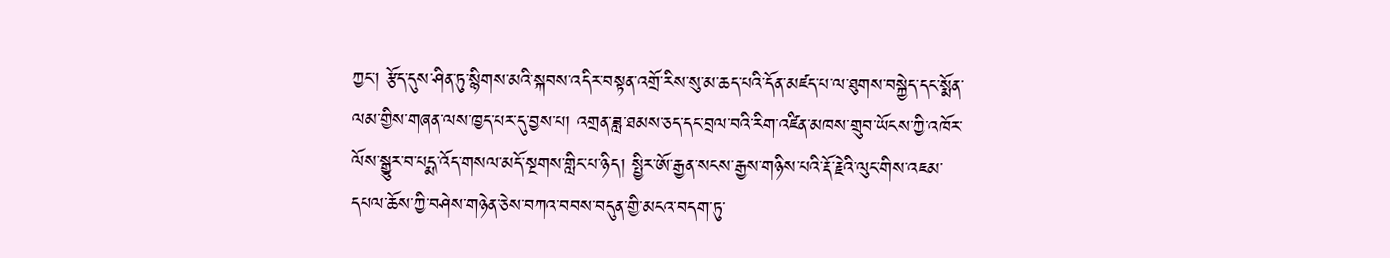ཀྱང་། རྩོད་དུས་ཤིན་ཏུ་སྙིགས་མའི་སྐབས་འདིར་བསྟན་འགྲོ་རིས་སུ་མ་ཆད་པའི་དོན་མཛད་པ་ལ་ཐུགས་བསྐྱེད་དང་སྨོན་ལམ་གྱིས་གཞན་ལས་ཁྱད་པར་དུ་བྱས་པ། འགྲན་ཟླ་ཐམས་ཅད་དང་བྲལ་བའི་རིག་འཛིན་མཁས་གྲུབ་ཡོངས་ཀྱི་འཁོར་ལོས་སྒྱུར་བ་པདྨ་འོད་གསལ་མདོ་སྔགས་གླིང་པ་ཉིད། སྤྱིར་ཨོ་རྒྱན་སངས་རྒྱས་གཉིས་པའི་རྡོ་རྗེའི་ལུང་གིས་འཇམ་དཔལ་ཆོས་ཀྱི་བཤེས་གཉེན་ཅེས་བཀའ་བབས་བདུན་གྱི་མངའ་བདག་ཏུ་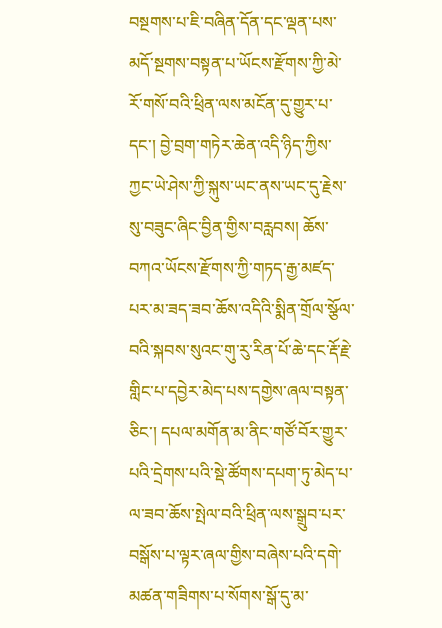བསྔགས་པ་ཇི་བཞིན་དོན་དང་ལྡན་པས་མདོ་སྔགས་བསྟན་པ་ཡོངས་རྫོགས་ཀྱི་མེ་རོ་གསོ་བའི་ཕྲིན་ལས་མངོན་དུ་གྱུར་པ་དང་། བྱེ་བྲག་གཏེར་ཆེན་འདི་ཉིད་ཀྱིས་ཀྱང་ཡེ་ཤེས་ཀྱི་སྐུས་ཡང་ནས་ཡང་དུ་རྗེས་སུ་བཟུང་ཞིང་བྱིན་གྱིས་བརླབས། ཆོས་བཀའ་ཡོངས་རྫོགས་ཀྱི་གཏད་རྒྱ་མཛད་པར་མ་ཟད་ཟབ་ཆོས་འདིའི་སྨིན་གྲོལ་སྩོལ་བའི་སྐབས་སུའང་གུ་རུ་རིན་པོ་ཆེ་དང་རྡོ་རྗེ་གླིང་པ་དབྱེར་མེད་པས་དགྱེས་ཞལ་བསྟན་ཅིང་། དཔལ་མགོན་མ་ནིང་གཙོ་བོར་གྱུར་པའི་དྲེགས་པའི་སྡེ་ཚོགས་དཔག་ཏུ་མེད་པ་ལ་ཟབ་ཆོས་སྤེལ་བའི་ཕྲིན་ལས་སྒྲུབ་པར་བསྒོས་པ་ལྟར་ཞལ་གྱིས་བཞེས་པའི་དགེ་མཚན་གཟིགས་པ་སོགས་སྒོ་དུ་མ་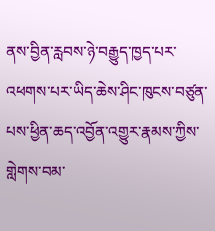ནས་བྱིན་རླབས་ཉེ་བརྒྱུད་ཁྱད་པར་འཕགས་པར་ཡིད་ཆེས་ཤིང་ཁུངས་བཙུན་པས་ཕྱིན་ཆད་འབྱོན་འགྱུར་རྣམས་ཀྱིས་གླེགས་བམ་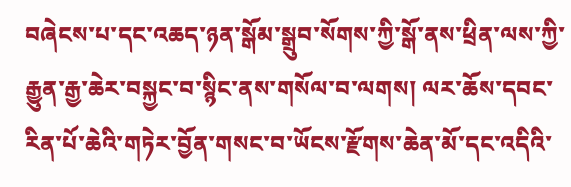བཞེངས་པ་དང་འཆད་ཉན་སྒོམ་སྒྲུབ་སོགས་ཀྱི་སྒོ་ནས་ཕྲིན་ལས་ཀྱི་རྒྱུན་རྒྱ་ཆེར་བསྐྱང་བ་སྙིང་ནས་གསོལ་བ་ལགས། ལར་ཆོས་དབང་རིན་པོ་ཆེའི་གཏེར་བྱོན་གསང་བ་ཡོངས་རྫོགས་ཆེན་མོ་དང་འདིའི་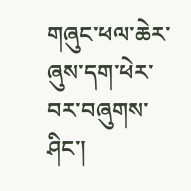གཞུང་ཕལ་ཆེར་ཞུས་དག་ཕེར་བར་བཞུགས་ཤིང་།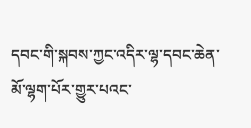དབང་གི་སྐབས་ཀྱང་འདིར་ལྷ་དབང་ཆེན་མོ་ལྷག་པོར་གྱུར་པའང་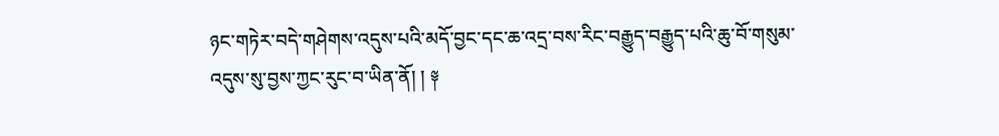ཉང་གཏེར་བདེ་གཤེགས་འདུས་པའི་མདོ་བྱང་དང་ཆ་འདྲ་བས་རིང་བརྒྱུད་བརྒྱུད་པའི་ཆུ་བོ་གསུམ་འདུས་སུ་བྱས་ཀྱང་རུང་བ་ཡིན་ནོ། ། ༈